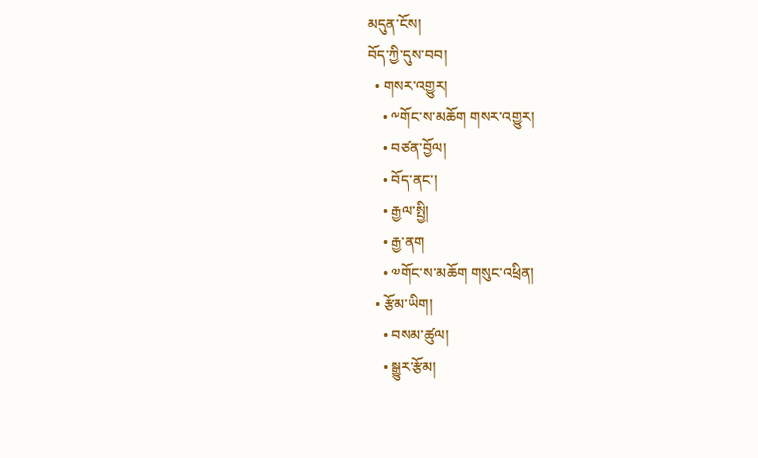མདུན་ངོས།
བོད་ཀྱི་དུས་བབ།
  • གསར་འགྱུར།
    • ༸གོང་ས་མཆོག གསར་འགྱུར།
    • བཙན་བྱོལ།
    • བོད་ནང་།
    • རྒྱལ་སྤྱི།
    • རྒྱ་ནག
    • ༧གོང་ས་མཆོག གསུང་འཕྲིན།
  • རྩོམ་ཡིག།
    • བསམ་ཚུལ།
    • སྒྱུར་རྩོམ།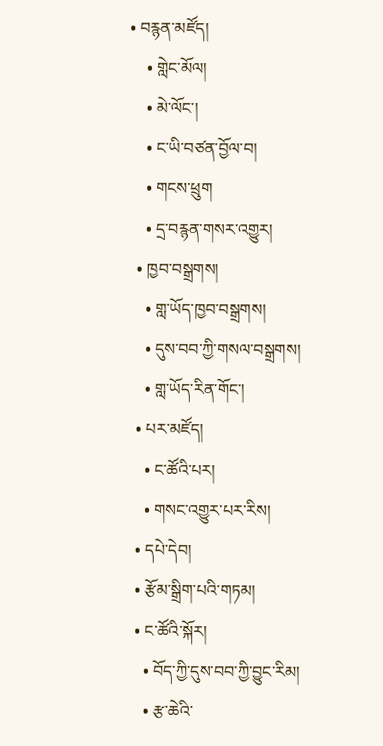• བརྙན་མཛོད།
    • གླེང་མོལ།
    • མེ་ལོང་།
    • ང་ཡི་བཙན་བྱོལ་བ།
    • གངས་ཕྲུག
    • དྲ་བརྙན་གསར་འགྱུར།
  • ཁྱབ་བསྒྲགས།
    • གླ་ཡོད་ཁྱབ་བསྒྲགས།
    • དུས་བབ་ཀྱི་གསལ་བསྒྲགས།
    • གླ་ཡོད་རིན་གོང་།
  • པར་མཛོད།
    • ང་ཚོའི་པར།
    • གསང་འགྱུར་པར་རིས།
  • དཔེ་དེབ།
  • རྩོམ་སྒྲིག་པའི་གཏམ།
  • ང་ཚོའི་སྐོར།
    • བོད་ཀྱི་དུས་བབ་ཀྱི་བྱུང་རིམ།
    • རྩ་ཆེའི་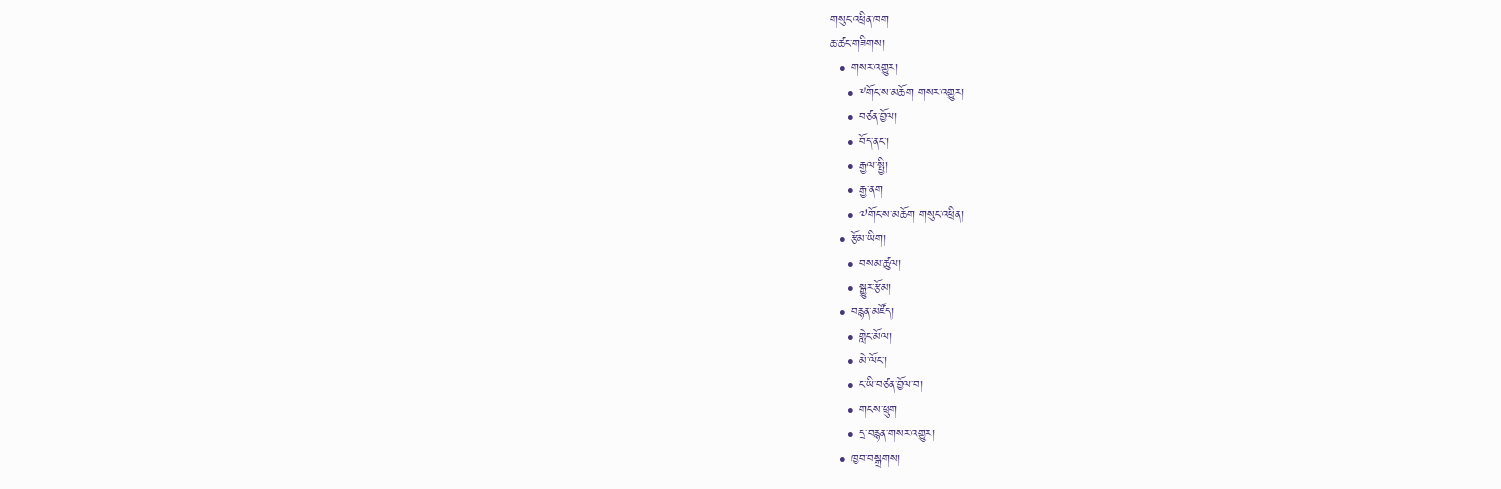གསུང་འཕྲིན་ཁག
ཆ་ཚང་གཟིགས།
  • གསར་འགྱུར།
    • ༸གོང་ས་མཆོག གསར་འགྱུར།
    • བཙན་བྱོལ།
    • བོད་ནང་།
    • རྒྱལ་སྤྱི།
    • རྒྱ་ནག
    • ༧གོང་ས་མཆོག གསུང་འཕྲིན།
  • རྩོམ་ཡིག།
    • བསམ་ཚུལ།
    • སྒྱུར་རྩོམ།
  • བརྙན་མཛོད།
    • གླེང་མོལ།
    • མེ་ལོང་།
    • ང་ཡི་བཙན་བྱོལ་བ།
    • གངས་ཕྲུག
    • དྲ་བརྙན་གསར་འགྱུར།
  • ཁྱབ་བསྒྲགས།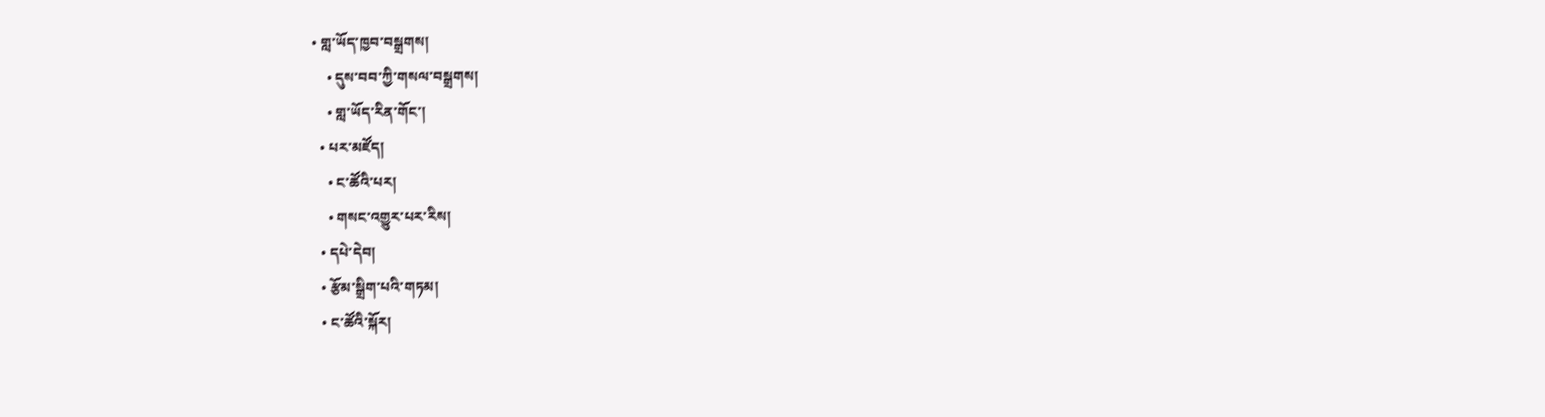• གླ་ཡོད་ཁྱབ་བསྒྲགས།
    • དུས་བབ་ཀྱི་གསལ་བསྒྲགས།
    • གླ་ཡོད་རིན་གོང་།
  • པར་མཛོད།
    • ང་ཚོའི་པར།
    • གསང་འགྱུར་པར་རིས།
  • དཔེ་དེབ།
  • རྩོམ་སྒྲིག་པའི་གཏམ།
  • ང་ཚོའི་སྐོར།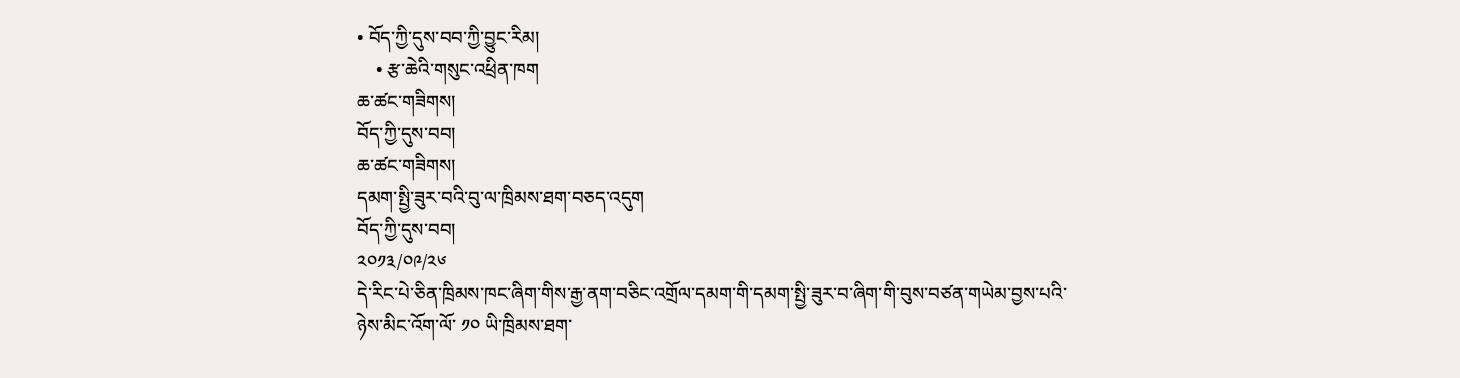• བོད་ཀྱི་དུས་བབ་ཀྱི་བྱུང་རིམ།
    • རྩ་ཆེའི་གསུང་འཕྲིན་ཁག
ཆ་ཚང་གཟིགས།
བོད་ཀྱི་དུས་བབ།
ཆ་ཚང་གཟིགས།
དམག་སྤྱི་ཟུར་བའི་བུ་ལ་ཁྲིམས་ཐག་བཅད་འདུག
བོད་ཀྱི་དུས་བབ།
༢༠༡༣/༠༩/༢༦
དེ་རིང་པེ་ཅིན་ཁྲིམས་ཁང་ཞིག་གིས་རྒྱ་ནག་བཅིང་འགྲོལ་དམག་གི་དམག་སྤྱི་ཟུར་བ་ཞིག་གི་བུས་བཙན་གཡེམ་བྱས་པའི་ཉེས་མིང་འོག་ལོ་ ༡༠ ཡི་ཁྲིམས་ཐག་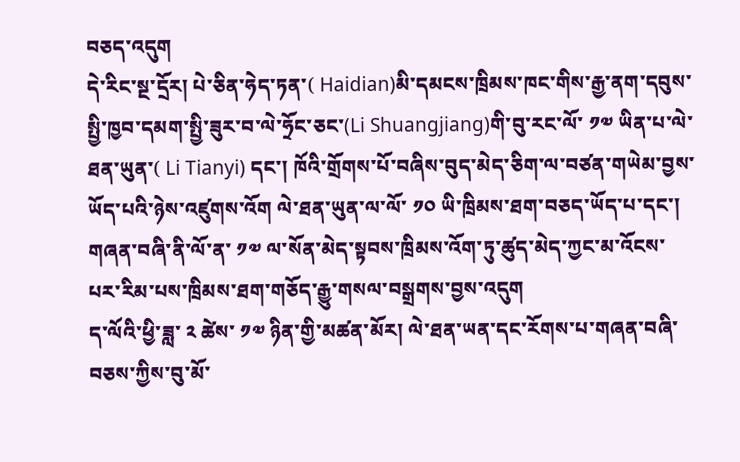བཅད་འདུག
དེ་རིང་སྔ་དྲོར། པེ་ཅིན་ཧེད་ཏན་( Haidian)མི་དམངས་ཁྲིམས་ཁང་གིས་རྒྱ་ནག་དབུས་སྤྱི་ཁྱབ་དམག་སྤྱི་ཟུར་བ་ལེ་ཧྲོང་ཅང་(Li Shuangjiang)གི་བུ་རང་ལོ་ ༡༧ ཡིན་པ་ལེ་ཐན་ཡུན་( Li Tianyi) དང་། ཁོའི་གྲོགས་པོ་བཞིས་བུད་མེད་ཅིག་ལ་བཙན་གཡེམ་བྱས་ཡོད་པའི་ཉེས་འཛུགས་འོག ལེ་ཐན་ཡུན་ལ་ལོ་ ༡༠ ཡི་ཁྲིམས་ཐག་བཅད་ཡོད་པ་དང་། གཞན་བཞི་ནི་ལོ་ན་ ༡༧ ལ་སོན་མེད་སྟབས་ཁྲིམས་འོག་ཏུ་ཚུད་མེད་ཀྱང་མ་འོངས་པར་རིམ་པས་ཁྲིམས་ཐག་གཅོད་རྒྱུ་གསལ་བསྒྲགས་བྱས་འདུག
ད་ལོའི་ཕྱི་ཟླ་ ༢ ཚེས་ ༡༧ ཉིན་གྱི་མཚན་མོར། ལེ་ཐན་ཡན་དང་རོགས་པ་གཞན་བཞི་བཅས་ཀྱིས་བུ་མོ་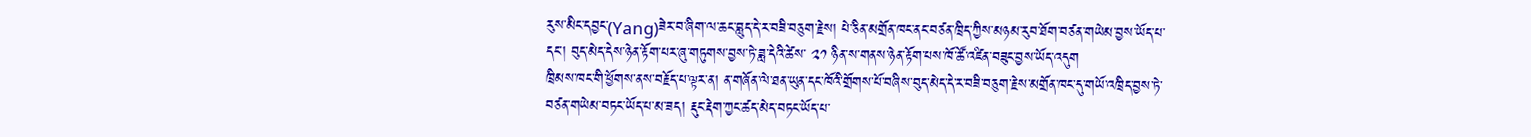རུས་མིང་དབྱང་(Yang)ཟེར་བ་ཞིག་ལ་ཆང་བླུད་དེ་ར་བཟི་བཅུག་རྗེས། པེ་ཅིན་མགྲོན་ཁང་ནང་བཙན་ཁྲིད་ཀྱིས་མཉམ་རུབ་ཐོག་བཙན་གཡེམ་བྱས་ཡོད་པ་དང་། བུད་མེད་དེས་ཉེན་རྟོག་པར་ཞུ་གཏུགས་བྱས་ཏེ་ཟླ་དེའི་ཚེས་ ༢༡ ཉིན་ས་གནས་ཉེན་རྟོག་པས་ཁོ་ཚོ་འཛིན་བཟུང་བྱས་ཡོད་འདུག
ཁྲིམས་ཁང་གི་ཕྱོགས་ནས་བརྗོད་པ་ལྟར་ན། ན་གཞོན་ལེ་ཐན་ཡུན་དང་ཁོའི་གྲོགས་པོ་བཞིས་བུད་མེད་དེ་ར་བཟི་བཅུག་རྗེས་མགྲོན་ཁང་དུ་གཡོ་འཁྲིད་བྱས་ཏེ་བཙན་གཡེམ་བཏང་ཡོད་པ་མ་ཟད། རྡུང་རྡེག་ཀྱང་ཚད་མེད་བཏང་ཡོད་པ་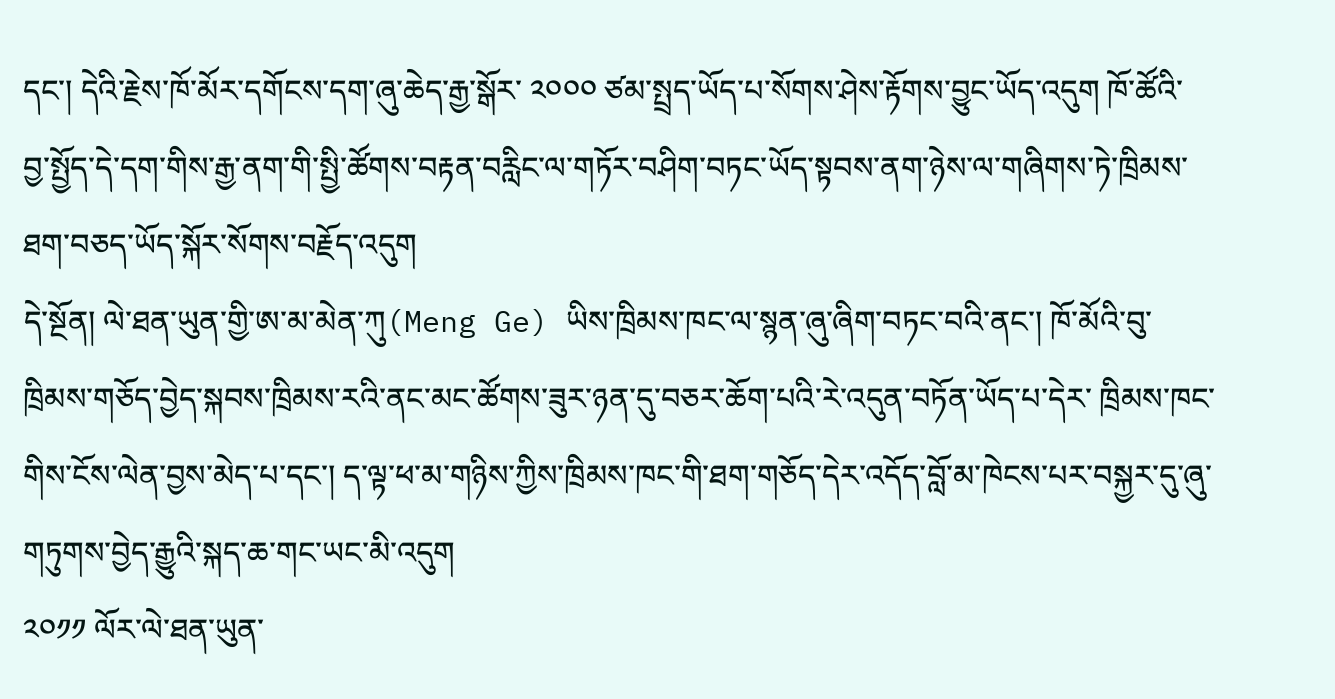དང་། དེའི་རྗེས་ཁོ་མོར་དགོངས་དག་ཞུ་ཆེད་རྒྱ་སྒོར་ ༢༠༠༠ ཙམ་སྤྲད་ཡོད་པ་སོགས་ཤེས་རྟོགས་བྱུང་ཡོད་འདུག ཁོ་ཚོའི་བྱ་སྤྱོད་དེ་དག་གིས་རྒྱ་ནག་གི་སྤྱི་ཚོགས་བརྟན་བརླིང་ལ་གཏོར་བཤིག་བཏང་ཡོད་སྟབས་ནག་ཉེས་ལ་གཞིགས་ཏེ་ཁྲིམས་ཐག་བཅད་ཡོད་སྐོར་སོགས་བརྗོད་འདུག
དེ་སྔོན། ལེ་ཐན་ཡུན་གྱི་ཨ་མ་མེན་ཀུ(Meng Ge) ཡིས་ཁྲིམས་ཁང་ལ་སྙན་ཞུ་ཞིག་བཏང་བའི་ནང་། ཁོ་མོའི་བུ་ཁྲིམས་གཅོད་བྱེད་སྐབས་ཁྲིམས་རའི་ནང་མང་ཚོགས་ཟུར་ཉན་དུ་བཅར་ཆོག་པའི་རེ་འདུན་བཏོན་ཡོད་པ་དེར་ ཁྲིམས་ཁང་གིས་ངོས་ལེན་བྱས་མེད་པ་དང་། ད་ལྟ་ཕ་མ་གཉིས་ཀྱིས་ཁྲིམས་ཁང་གི་ཐག་གཅོད་དེར་འདོད་བློ་མ་ཁེངས་པར་བསྐྱར་དུ་ཞུ་གཏུགས་བྱེད་རྒྱུའི་སྐད་ཆ་གང་ཡང་མི་འདུག
༢༠༡༡ ལོར་ལེ་ཐན་ཡུན་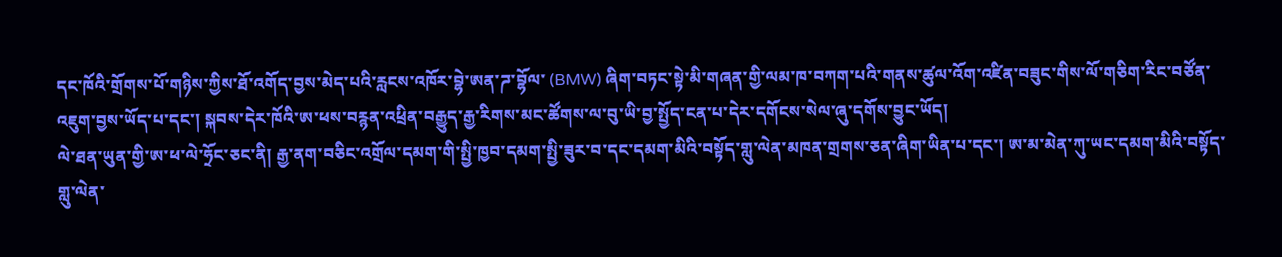དང་ཁོའི་གྲོགས་པོ་གཉིས་ཀྱིས་ཐོ་འགོད་བྱས་མེད་པའི་རླངས་འཁོར་བྷེ་ཨན་ཌ་བྷོལ་ (BMW) ཞིག་བཏང་སྟེ་མི་གཞན་གྱི་ལམ་ཁ་བཀག་པའི་གནས་ཚུལ་འོག་འཛིན་བཟུང་གིས་ལོ་གཅིག་རིང་བཙོན་འཇུག་བྱས་ཡོད་པ་དང་། སྐབས་དེར་ཁོའི་ཨ་ཕས་བརྙན་འཕྲིན་བརྒྱུད་རྒྱ་རིགས་མང་ཚོགས་ལ་བུ་ཡི་བྱ་སྤྱོད་ངན་པ་དེར་དགོངས་སེལ་ཞུ་དགོས་བྱུང་ཡོད།
ལེ་ཐན་ཡུན་གྱི་ཨ་ཕ་ལེ་ཧྲོང་ཅང་ནི། རྒྱ་ནག་བཅིང་འགྲོལ་དམག་གི་སྤྱི་ཁྱབ་དམག་སྤྱི་ཟུར་བ་དང་དམག་མིའི་བསྟོད་གླུ་ལེན་མཁན་གྲགས་ཅན་ཞིག་ཡིན་པ་དང་། ཨ་མ་མེན་ཀུ་ཡང་དམག་མིའི་བསྟོད་གླུ་ལེན་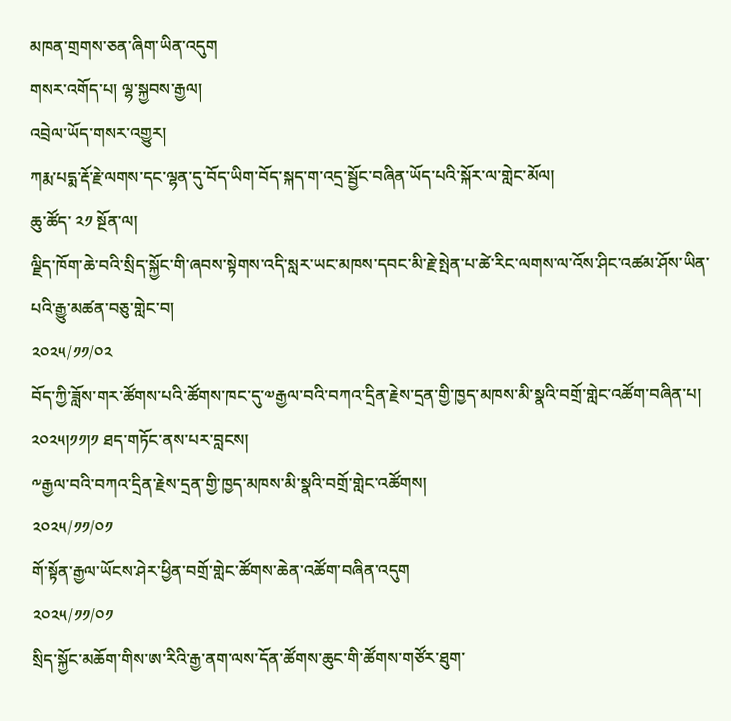མཁན་གྲགས་ཅན་ཞིག་ཡིན་འདུག
གསར་འགོད་པ། ལྷ་སྐྱབས་རྒྱལ།
འབྲེལ་ཡོད་གསར་འགྱུར།
ཀརྨ་པདྨ་རྡོ་རྗེ་ལགས་དང་ལྷན་དུ་བོད་ཡིག་བོད་སྐད་ག་འདྲ་སྦྱོང་བཞིན་ཡོད་པའི་སྐོར་ལ་གླེང་མོལ།
ཆུ་ཚོད་ ༢༡ སྔོན་ལ།
ལྗིད་ཁོག་ཆེ་བའི་སྲིད་སྐྱོང་གི་ཞབས་སྟེགས་འདི་སླར་ཡང་མཁས་དབང་མི་རྗེ་སྤེན་པ་ཚེ་རིང་ལགས་ལ་འོས་ཤིང་འཚམ་ཤོས་ཡིན་པའི་རྒྱུ་མཚན་བཅུ་གླེང་བ།
༢༠༢༥/༡༡/༠༢
བོད་ཀྱི་ཟློས་གར་ཚོགས་པའི་ཚོགས་ཁང་དུ་༧རྒྱལ་བའི་བཀའ་དྲིན་རྗེས་དྲན་གྱི་ཁྱད་མཁས་མི་སྣའི་བགྲོ་གླེང་འཚོག་བཞིན་པ། ༢༠༢༥།༡༡།༡ ཐད་གཏོང་ནས་པར་བླངས།
༸རྒྱལ་བའི་བཀའ་དྲིན་རྗེས་དྲན་གྱི་ཁྱད་མཁས་མི་སྣའི་བགྲོ་གླེང་འཚོགས།
༢༠༢༥/༡༡/༠༡
གོ་སྟོན་རྒྱལ་ཡོངས་ཤེར་ཕྱིན་བགྲོ་གླེང་ཚོགས་ཆེན་འཚོག་བཞིན་འདུག
༢༠༢༥/༡༡/༠༡
སྲིད་སྐྱོང་མཆོག་གིས་ཨ་རིའི་རྒྱ་ནག་ལས་དོན་ཚོགས་ཆུང་གི་ཚོགས་གཙོར་ཐུག་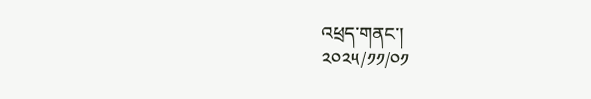འཕྲད་གནང་།
༢༠༢༥/༡༡/༠༡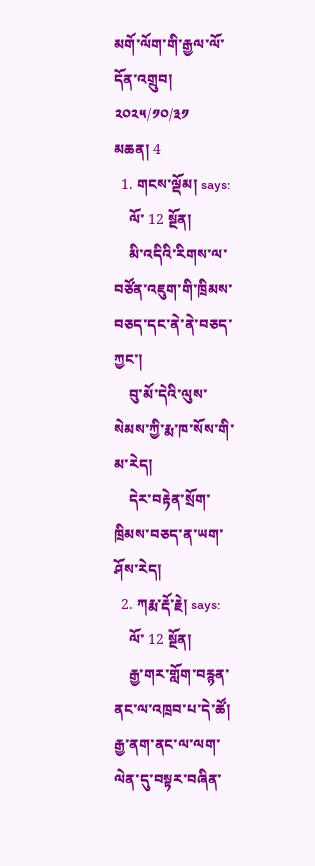མགོ་ལོག་གི་རྒྱལ་ལོ་དོན་འགྲུབ།
༢༠༢༥/༡༠/༣༡
མཆན། 4
  1. གངས་ལྡོམ། says:
    ལོ་ 12 སྔོན།
    མི་འདིའི་རིགས་ལ་བཙོན་འཇུག་གི་ཁྲིམས་བཅད་དང་ནེ་ནེ་བཅད་ཀྱང་།
    བུ་མོ་དེའི་ལུས་སེམས་ཀྱི་རྨ་ཁ་སོས་གི་མ་རེད།
    དེར་བརྟེན་སྲོག་ཁྲིམས་བཅད་ན་ཡག་ཤོས་རེད།
  2. ཀརྨ་རྡོ་རྗེ། says:
    ལོ་ 12 སྔོན།
    རྒྱ་གར་གློག་བརྙན་ནང་ལ་འཁྲབ་པ་དེ་ཚོ། རྒྱ་ནག་ནང་ལ་ལག་ལེན་དུ་བསྟར་བཞིན་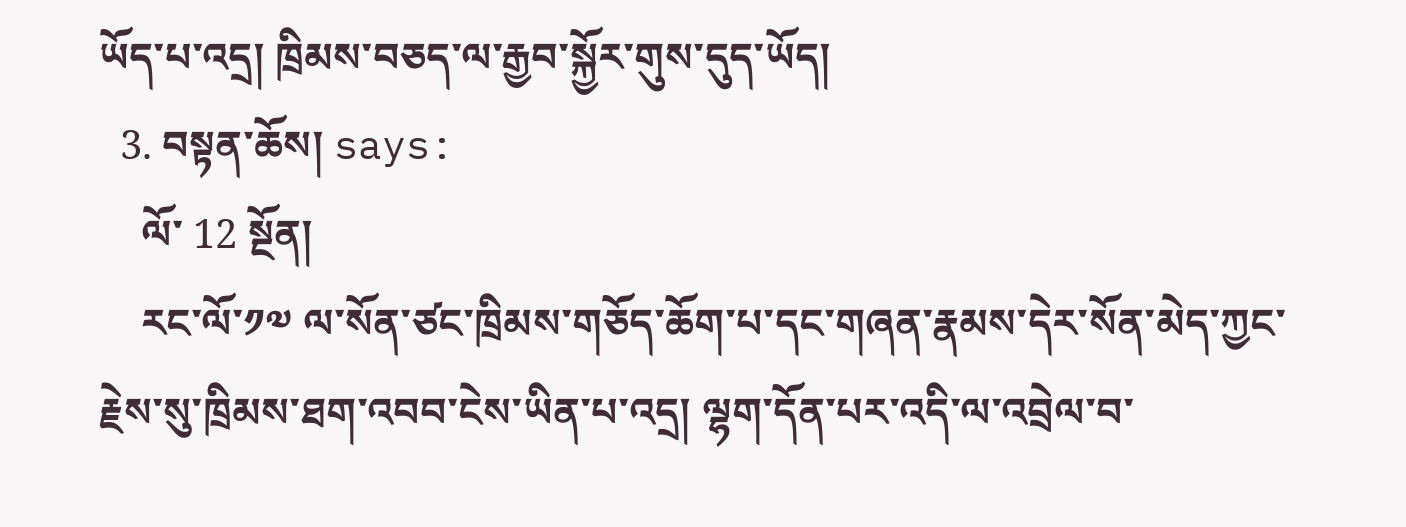ཡོད་པ་འདྲ། ཁྲིམས་བཅད་ལ་རྒྱབ་སྐྱོར་གུས་དུད་ཡོད།
  3. བསྟན་ཆོས། says:
    ལོ་ 12 སྔོན།
    རང་ལོ་༡༧ ལ་སོན་ཙང་ཁྲིམས་གཅོད་ཆོག་པ་དང་གཞན་རྣམས་དེར་སོན་མེད་ཀྱང་རྗེས་སུ་ཁྲིམས་ཐག་འབབ་ངེས་ཡིན་པ་འདྲ། ལྷག་དོན་པར་འདི་ལ་འབྲེལ་བ་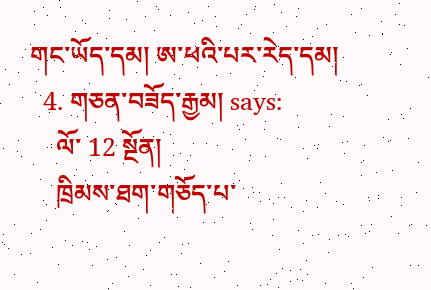གང་ཡོད་དམ། ཨ་ཕའི་པར་རེད་དམ།
  4. གཅན་བཟོད་རྒྱམ། says:
    ལོ་ 12 སྔོན།
    ཁྲིམས་ཐག་གཅོད་པ་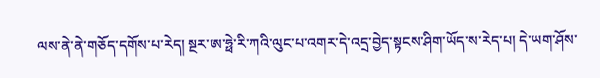ལས་ནེ་ནེ་གཅོད་དགོས་པ་རེད། སྔར་ཨ་ཧྥེ་རི་ཀའི་ལུང་པ་འགར་དེ་འདྲ་བྱེད་སྟངས་ཤིག་ཡོད་ས་རེད་པ། དེ་ཡག་ཤོས་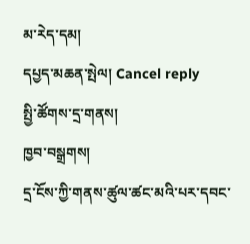མ་རེད་དམ།
དཔྱད་མཆན་སྤེལ། Cancel reply
སྤྱི་ཚོགས་དྲ་གནས།
ཁྱབ་བསྒྲགས།
དྲ་ངོས་ཀྱི་གནས་ཚུལ་ཚང་མའི་པར་དབང་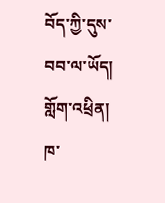བོད་ཀྱི་དུས་བབ་ལ་ཡོད།
གློག་འཕྲིན།
ཁ་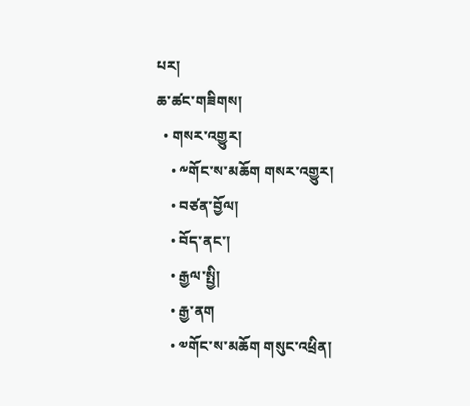པར།
ཆ་ཚང་གཟིགས།
  • གསར་འགྱུར།
    • ༸གོང་ས་མཆོག གསར་འགྱུར།
    • བཙན་བྱོལ།
    • བོད་ནང་།
    • རྒྱལ་སྤྱི།
    • རྒྱ་ནག
    • ༧གོང་ས་མཆོག གསུང་འཕྲིན།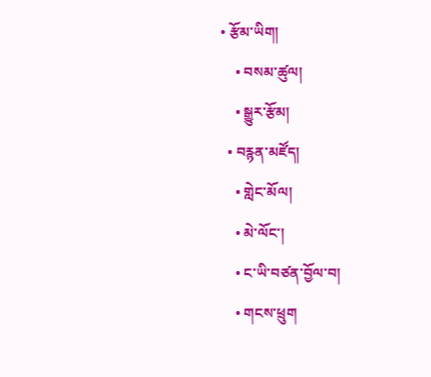• རྩོམ་ཡིག།
    • བསམ་ཚུལ།
    • སྒྱུར་རྩོམ།
  • བརྙན་མཛོད།
    • གླེང་མོལ།
    • མེ་ལོང་།
    • ང་ཡི་བཙན་བྱོལ་བ།
    • གངས་ཕྲུག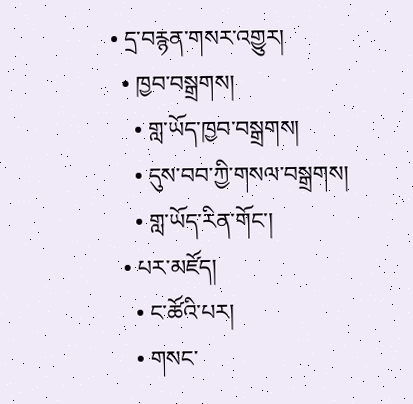• དྲ་བརྙན་གསར་འགྱུར།
  • ཁྱབ་བསྒྲགས།
    • གླ་ཡོད་ཁྱབ་བསྒྲགས།
    • དུས་བབ་ཀྱི་གསལ་བསྒྲགས།
    • གླ་ཡོད་རིན་གོང་།
  • པར་མཛོད།
    • ང་ཚོའི་པར།
    • གསང་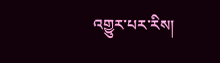འགྱུར་པར་རིས།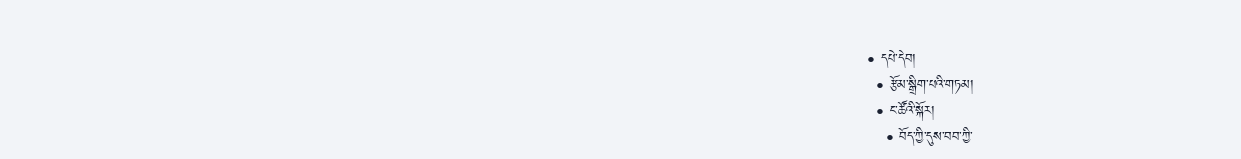• དཔེ་དེབ།
  • རྩོམ་སྒྲིག་པའི་གཏམ།
  • ང་ཚོའི་སྐོར།
    • བོད་ཀྱི་དུས་བབ་ཀྱི་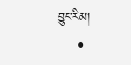བྱུང་རིམ།
    •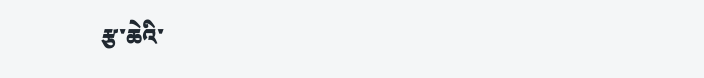རྩ་ཆེའི་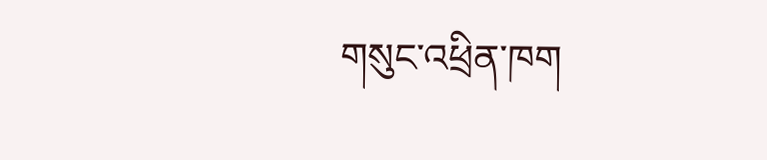གསུང་འཕྲིན་ཁག